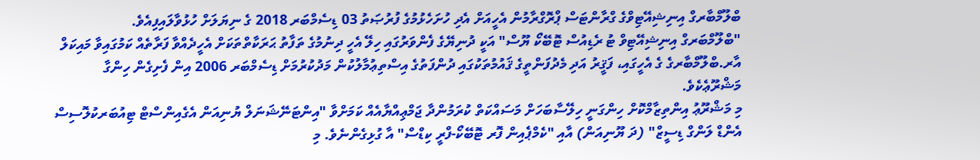ބްލޫމްބާރގް އިނިޝިއޭޓިވްގެ ގްރާންޓަސް ޕްރޮގްރާމުން އެހީއަށް އެދި ހުށަހެޅުމުގެ ފުރުޞަތު 03 ޑިސެމްބަރ 2018 ގެ ނިޔަލަށް ހުޅުވާލައިފިއެވެ.
"ބްލޫމްބަރގް އިނިޝިއޭޓިވް ޓު ރެޑިއުސް ޓޮބޭކޯ ޔޫސް" އަކީ ދުނިޔޭގެ ފެންވަރުގައި ހިލޭ އެހީ ދިނުމުގެ ތަފާތު ޙަރަކާތްތަކަށް އެހީދެއްވާ ފަރާތެއް ކަމުގައިވާ މައިކަލް އާރ.ބްލޫމްބާރގެ ގެ އެހީގައި، ފަޤީރު އަދި މެދުފަންތީގެ ޤައުމުތަކުގައި ދުންފަތުގެ އިސްތިޢުމާލުކުން މަދުކުރުމަށް ޑިސެމްބަރ 2006 އިން ފެށިގެން ހިންގާ މަޝްރޫޢެކެވެ.
މި މަޝްރޫޢު އިންތިޒާމްކޮށް ހިންގަނީ ހިލޭސާބަހަށް މަސައްކަތް ކުރަމުންދާ ޖަމްޢިއްޔާއެއް ކަމަށްވާ "އިންޓަނޭޝަނަލް ޔުނިއަން އެގެއިންސްޓް ޓިއުބަރކުލޮސިސް އެންޑް ލަންގް ޑިސީޒް" (ދަ ޔޫނިއަން) އާއި "ކެމްޕެއިން ފޮރ ޓޮބޭކޯ-ފްރީ ކިޑްސް" އާ ގުޅިގެންނެވެ. މި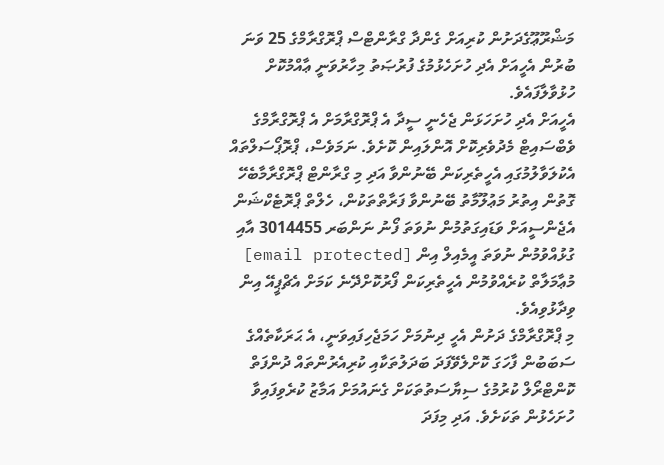މަޝްރޫޢޫގެދަށުން ކުރިއަށް ގެންދާ ގްރާންޓްސް ޕްރޮގްރާމްގެ 25 ވަނަ ބުރުން އެހީއަށް އެދި ހުށަހެޅުމުގެ ފުރުޞަތު މިހާރުވަނީ ޢާއްމުކޮށް ހުޅުވާލާފައެވެ.
އެހީއަށް އެދި ހުށަހަޅަން ޖެހެނީ ސީދާ އެ ޕްރޮގްރާމަށް އެ ޕްރޮގްރާމްގެ ވެބްސައިޓް މެދުވެރިކޮށް އޮންލައިން ކޮށެވެ. ނަމަވެސް، ޕްރޮޕޯސަލްތައް އެކުލަވާލުމުގައި އެހީތެރިކަން ބޭނުންވާ އަދި މި ގްރާންޓް ޕްރޮގްރާމާބެހޭ ގޮތުން އިތުރު މަޢުލޫމާތު ބޭނުންވާ ފަރާތްތަކުން، ހެލްތް ޕްރޮޓެކްޝަން އެޖެންސީއަށް ވަޑައިގަތުމުން ނުވަތަ ފޯނު ނަންބަރ 3014455 އާއި ގުޅުއްވުމުން ނުވަތަ އީމެއިލް އިން [email protected] މުޢާމަލާތް ކުރެއްވުމުން އެހީތެރިކަން ފޯރުކޮށްދޭނެ ކަމަށް އެޗްޕީއޭ އިން ވިދާޅުވިއެވެ.
މި ޕްރޮގްރާމްގެ ދަށުން އެހީ ދިނުމަށް ހަމަޖެހިފައިވަނީ، އެ ޙަރަކާތެއްގެ ސަބަބުން ފާހަގަ ކޮށްލެވޭފަދަ ބަދަލުތަކާއި ކުރިއެރުންތައް ދުންފަތް ކޮންޓްރޯލް ކުރުމުގެ ސިޔާސަތުތަކަށް ގެނައުމަށް އަމާޒު ކުރެވިފައިވާ ހުށަހެޅުން ތަކަށެވެ. އަދި މިފަދަ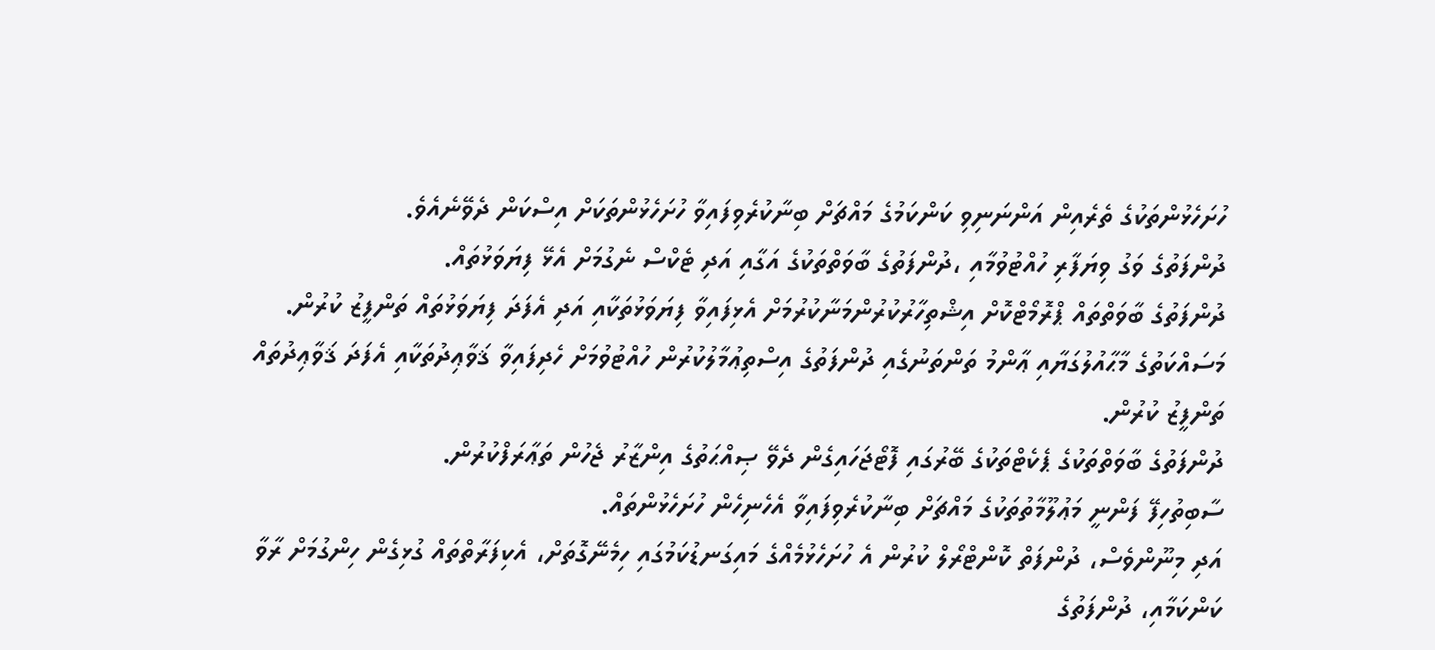ހުށަހެޅުންތަކުގެ ތެރެއިން އަންނަނިވި ކަންކަމުގެ މައްޗަށް ބިނާކުރެވިފައިވާ ހުށަހެޅުންތަކަށް އިސްކަން ދެވޭނެއެވެ.
ދުންފަތުގެ ވަގު ވިޔަފާރި ހުއްޓުވުމާއި ،ދުންފަތުގެ ބާވަތްތަކުގެ އަގާއި އަދި ޓެކްސް ނެގުމަށް އެޅޭ ފިޔަވަޅުތައް.
ދުންފަތުގެ ބާވަތްތައް ޕްރޮމޯޓްކޮށް އިޝްތިހާރުކުރުންމަނާކުރުމަށް އެޅިފައިވާ ފިޔަވަޅުތަކާއި އަދި އެފަދަ ފިޔަވަޅުތައް ތަންފީޒު ކުރުން.
މަސައްކަތުގެ މާޙާއުލުގަޔާއި ޢާންމު ތަންތަނުގެއި ދުންފަތުގެ އިސްތިޢުމާލުކުރުން ހުއްޓުވުމަށް ހެދިފައިވާ ޤަވާޢިދުތަކާއި އެފަދަ ޤަވާޢިދުތައް ތަންފީޒު ކުރުން.
ދުންފަތުގެ ބާވަތްތަކުގެ ޕެކެޓްތަކުގެ ބޭރުގައި ފޮޓޯޖަހައިގެން ދެވޭ ޞިއްޙަތުގެ އިންޒާރު ޖެހުން ތަޢާރަފްކުރުން.
ސާބިތުހިފޭ ފަންނީ މަޢުލޫމާތުތަކުގެ މައްޗަށް ބިނާކުރެވިފައިވާ އެހެނިހެން ހުށަހެޅުންތައް.
އަދި މިނޫންވެސް، ދުންފަތް ކޮންޓްރޯލް ކުރުން އެ ހުށަހެޅުމެއްގެ މައިގަނޑުކަމުގައި ހިމެނޭގޮތަށް، އެކިފަރާތްތައް ގުޅިގެން ހިންގުމަށް ރާވާ ކަންކަމާއި، ދުންފަތުގެ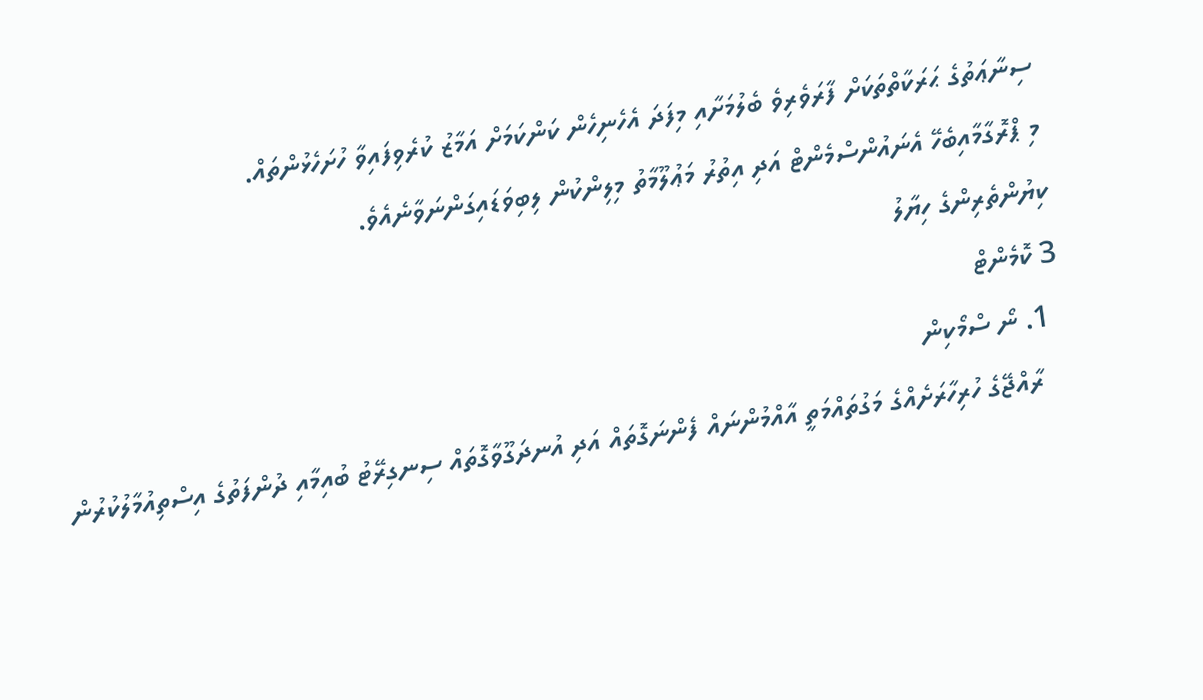ސިނާޢަތުގެ ޙަރަކާތްތަކަށް ފާރަވެރިވެ ބެލުމަށާއި މިފަދަ އެހެނިހެން ކަންކަމަށް އަމާޒު ކުރެވިފައިވާ ހުށަހެޅުންތައް.
މި ޕްރޮގާމާއިބެހޭ އެނައުންސްމެންޓް އަދި އިތުރު މަޢުލޫމާތު މިލިންކުން ލިބިވަޑައިގަންނަވާނެއެވެ.
ކިޔުންތެރިންގެ ހިޔާލު
3 ކޮމެންޓް
  1. ނޯ ސްމޯކިން
    ރާއްޖޭގެ ހުރިހާރަށެއްގެ މަގުތައްމަތީ އާއްމުންނައް ފެންނަގޮތައް އަދި އުނދަގޫވާގޮތައް ސިނގިރޭޓު ބުއިމާއި ދުންފަތުގެ އިސްތިއުމާލުކުރުން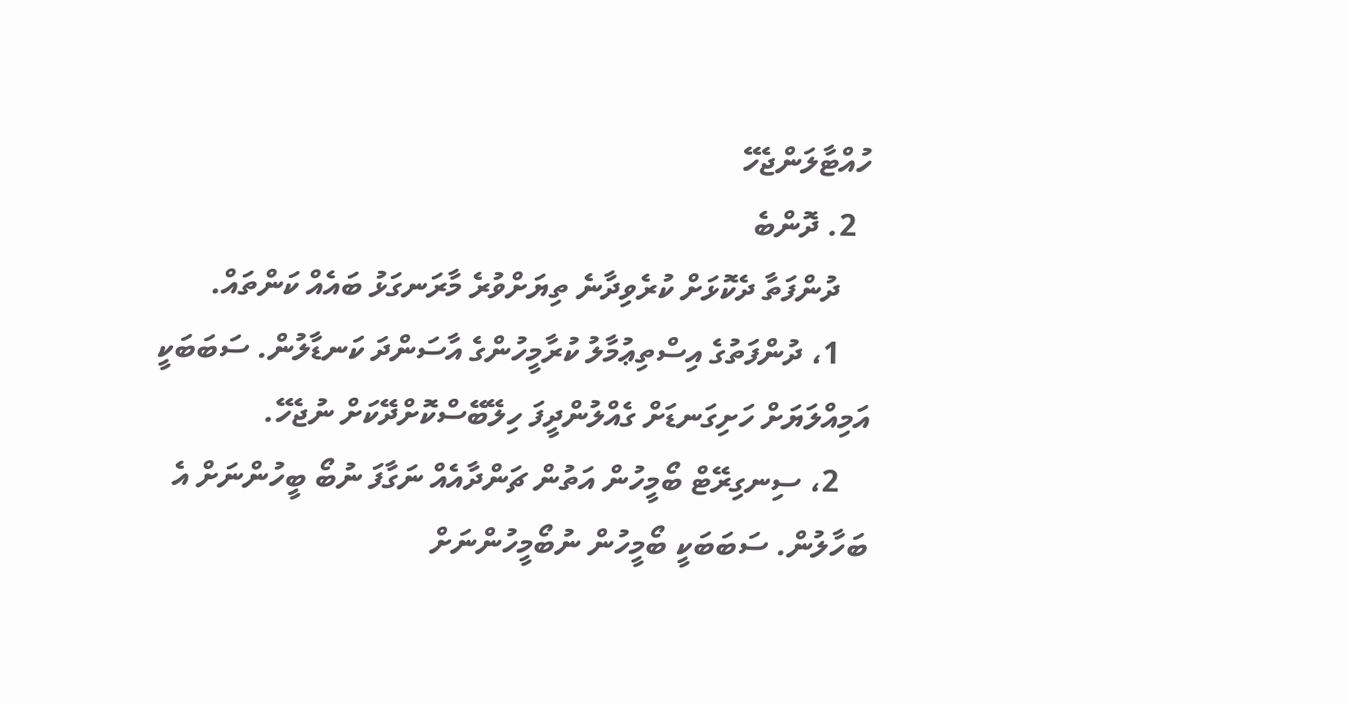ހުއްޓާލަންޖެހޭ
  2. ދޮންބެ
    ދުންފަތާ ދެކޮޅަށް ކުރެވިދާނެ ތިޔަށްވުރެ މާރަނގަޅު ބައެއް ކަންތައް.
    1، ދުންފަތުގެ އިސްތިޢުމާލު ކުރާމީހުންގެ އާސަންދަ ކަނޑާލުން. ސަބަބަކީ އަމިއްލަޔަށް ހަށިގަނޑަށް ގެއްލުންދީފަ ހިލޭބޭސްކޮށްދޭކަށް ނުޖެހޭ.
    2، ސިނގިރޭޓް ބޯމީހުން އަތުން ޗަންދާއެއް ނަގާފަ ނުބޯ ބީހުންނަށް އެ ބަހާލުން. ސަބަބަކީ ބޯމީހުން ނުބޯމީހުންނަށް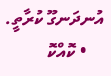އުނދަނގޫ ކުރާތީ.
    • ކޮއްކޮ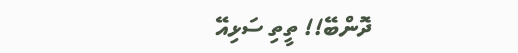ދޮންބޭ!! ތީތި ސަޅިއޭ